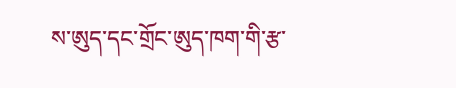ས་ཨུད་དང་གྲོང་ཨུད་ཁག་གི་རྩ་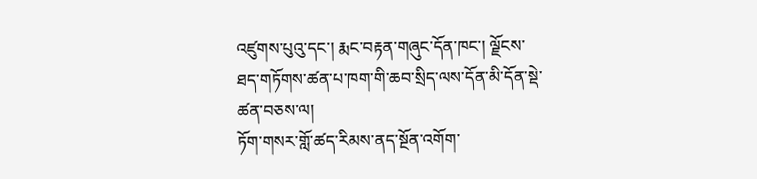འཛུགས་པུའུ་དང་། རྨང་བརྟན་གཞུང་དོན་ཁང་། ལྗོངས་ཐད་གཏོགས་ཚན་པ་ཁག་གི་ཆབ་སྲིད་ལས་དོན་མི་དོན་སྡེ་ཚན་བཅས་ལ།
ཏོག་གསར་གློ་ཚད་རིམས་ནད་སྔོན་འགོག་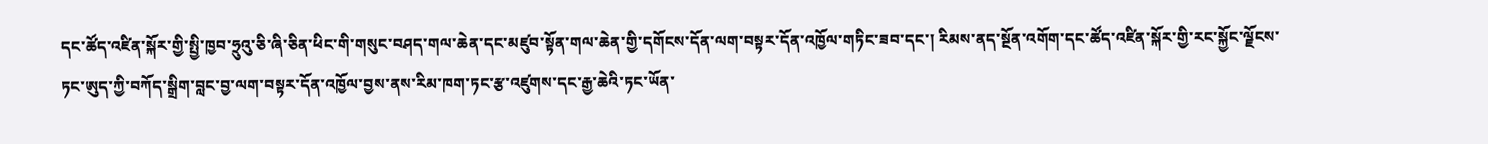དང་ཚོད་འཛིན་སྐོར་གྱི་སྤྱི་ཁྱབ་ཧྲུའུ་ཅི་ཞི་ཅིན་ཕིང་གི་གསུང་བཤད་གལ་ཆེན་དང་མཛུབ་སྟོན་གལ་ཆེན་གྱི་དགོངས་དོན་ལག་བསྟར་དོན་འཁྱོལ་གཏིང་ཟབ་དང་། རིམས་ནད་སྔོན་འགོག་དང་ཚོད་འཛིན་སྐོར་གྱི་རང་སྐྱོང་ལྗོངས་ཏང་ཨུད་ཀྱི་བཀོད་སྒྲིག་བླང་བྱ་ལག་བསྟར་དོན་འཁྱོལ་བྱས་ནས་རིམ་ཁག་ཏང་རྩ་འཛུགས་དང་རྒྱ་ཆེའི་ཏང་ཡོན་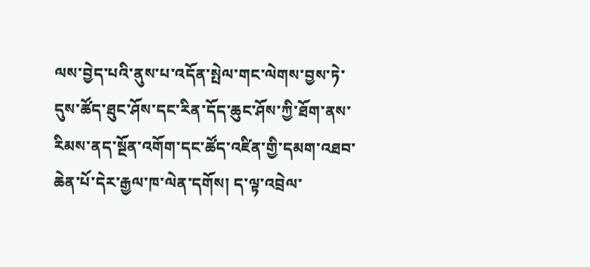ལས་བྱེད་པའི་ནུས་པ་འདོན་སྤེལ་གང་ལེགས་བྱས་ཏེ་དུས་ཚོད་ཐུང་ཤོས་དང་རིན་དོད་ཆུང་ཤོས་ཀྱི་ཐོག་ནས་རིམས་ནད་སྔོན་འགོག་དང་ཚོད་འཛིན་གྱི་དམག་འཐབ་ཆེན་པོ་དེར་རྒྱལ་ཁ་ལེན་དགོས། ད་ལྟ་འབྲེལ་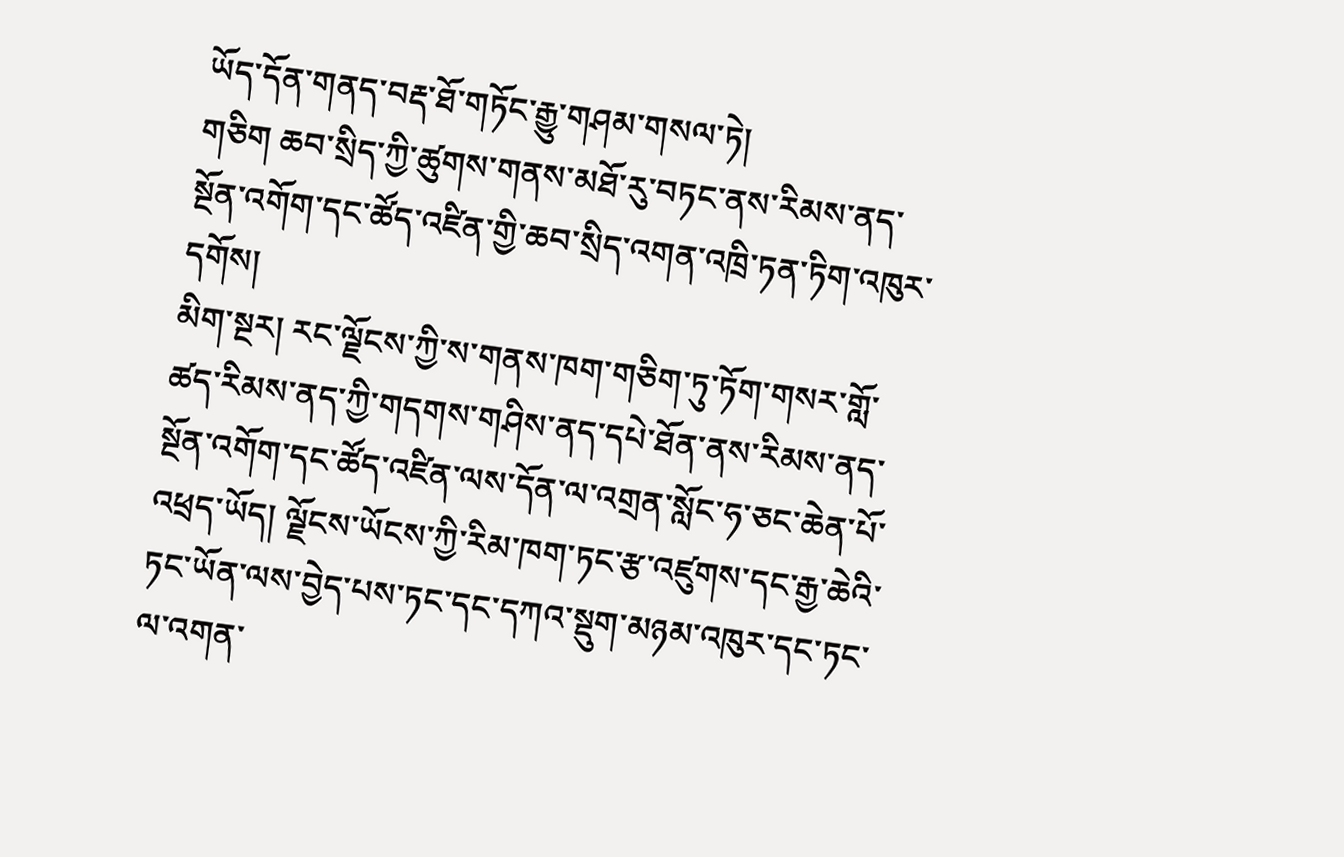ཡོད་དོན་གནད་བརྡ་ཐོ་གཏོང་རྒྱུ་གཤམ་གསལ་ཏེ།
གཅིག ཆབ་སྲིད་ཀྱི་ཚུགས་གནས་མཐོ་རུ་བཏང་ནས་རིམས་ནད་སྔོན་འགོག་དང་ཚོད་འཛིན་གྱི་ཆབ་སྲིད་འགན་འཁྲི་ཏན་ཏིག་འཁུར་དགོས།
མིག་སྔར། རང་ལྗོངས་ཀྱི་ས་གནས་ཁག་གཅིག་ཏུ་ཏོག་གསར་གློ་ཚད་རིམས་ནད་ཀྱི་གདགས་གཤིས་ནད་དཔེ་ཐོན་ནས་རིམས་ནད་སྔོན་འགོག་དང་ཚོད་འཛིན་ལས་དོན་ལ་འགྲན་སློང་ཧ་ཅང་ཆེན་པོ་འཕྲད་ཡོད། ལྗོངས་ཡོངས་ཀྱི་རིམ་ཁག་ཏང་རྩ་འཛུགས་དང་རྒྱ་ཆེའི་ཏང་ཡོན་ལས་བྱེད་པས་ཏང་དང་དཀའ་སྡུག་མཉམ་འཁུར་དང་ཏང་ལ་འགན་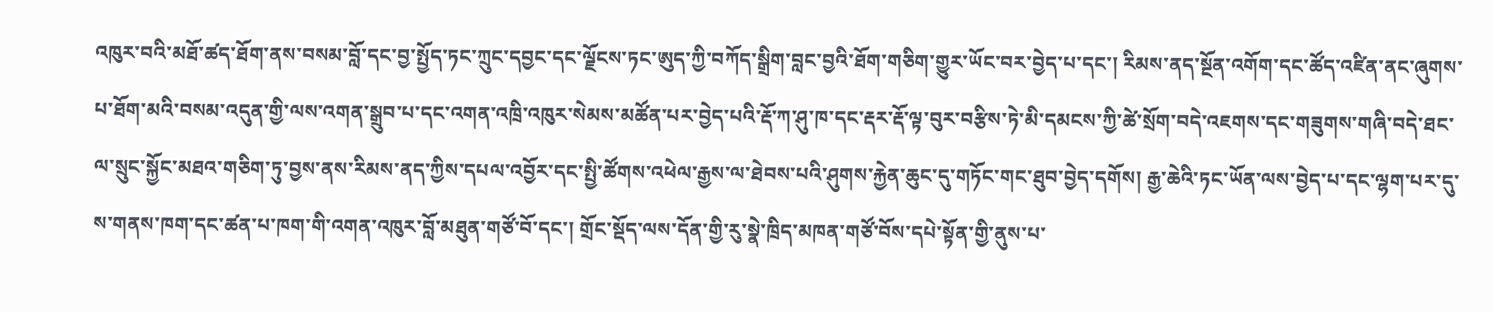འཁུར་བའི་མཐོ་ཚད་ཐོག་ནས་བསམ་བློ་དང་བྱ་སྤྱོད་ཏང་ཀྲུང་དབྱང་དང་ལྗོངས་ཏང་ཨུད་ཀྱི་བཀོད་སྒྲིག་བླང་བྱའི་ཐོག་གཅིག་གྱུར་ཡོང་བར་བྱེད་པ་དང་། རིམས་ནད་སྔོན་འགོག་དང་ཚོད་འཛིན་ནང་ཞུགས་པ་ཐོག་མའི་བསམ་འདུན་གྱི་ལས་འགན་སྒྲུབ་པ་དང་འགན་འཁྲི་འཁུར་སེམས་མཚོན་པར་བྱེད་པའི་རྡོ་ཀ་ཤུ་ཁ་དང་རྡར་རྡོ་ལྟ་བུར་བརྩིས་ཏེ་མི་དམངས་ཀྱི་ཚེ་སྲོག་བདེ་འཇགས་དང་གཟུགས་གཞི་བདེ་ཐང་ལ་སྲུང་སྐྱོང་མཐའ་གཅིག་ཏུ་བྱས་ནས་རིམས་ནད་ཀྱིས་དཔལ་འབྱོར་དང་སྤྱི་ཚོགས་འཕེལ་རྒྱས་ལ་ཐེབས་པའི་ཤུགས་རྐྱེན་ཆུང་དུ་གཏོང་གང་ཐུབ་བྱེད་དགོས། རྒྱ་ཆེའི་ཏང་ཡོན་ལས་བྱེད་པ་དང་ལྷག་པར་དུ་ས་གནས་ཁག་དང་ཚན་པ་ཁག་གི་འགན་འཁུར་བློ་མཐུན་གཙོ་བོ་དང་། གྲོང་སྡོད་ལས་དོན་གྱི་རུ་སྣེ་ཁྲིད་མཁན་གཙོ་བོས་དཔེ་སྟོན་གྱི་ནུས་པ་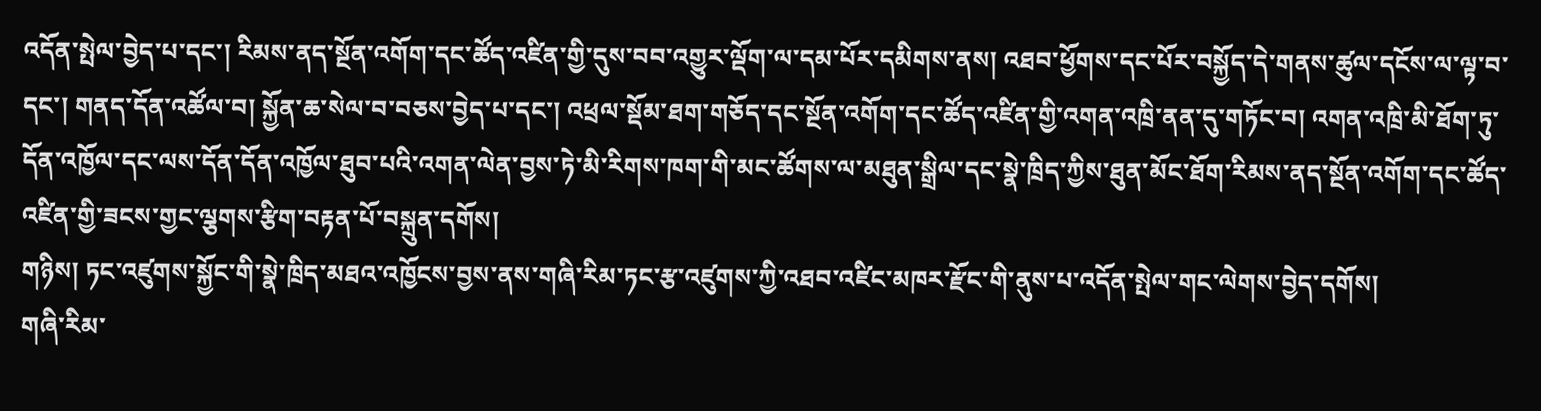འདོན་སྤེལ་བྱེད་པ་དང་། རིམས་ནད་སྔོན་འགོག་དང་ཚོད་འཛིན་གྱི་དུས་བབ་འགྱུར་ལྡོག་ལ་དམ་པོར་དམིགས་ནས། འཐབ་ཕྱོགས་དང་པོར་བསྐྱོད་དེ་གནས་ཚུལ་དངོས་ལ་ལྟ་བ་དང་། གནད་དོན་འཚོལ་བ། སྐྱོན་ཆ་སེལ་བ་བཅས་བྱེད་པ་དང་། འཕྲལ་སྡོམ་ཐག་གཅོད་དང་སྔོན་འགོག་དང་ཚོད་འཛིན་གྱི་འགན་འཁྲི་ནན་དུ་གཏོང་བ། འགན་འཁྲི་མི་ཐོག་ཏུ་དོན་འཁྱོལ་དང་ལས་དོན་དོན་འཁྱོལ་ཐུབ་པའི་འགན་ལེན་བྱས་ཏེ་མི་རིགས་ཁག་གི་མང་ཚོགས་ལ་མཐུན་སྒྲིལ་དང་སྣེ་ཁྲིད་ཀྱིས་ཐུན་མོང་ཐོག་རིམས་ནད་སྔོན་འགོག་དང་ཚོད་འཛིན་གྱི་ཟངས་གྱང་ལྕགས་རྩིག་བརྟན་པོ་བསྐྲུན་དགོས།
གཉིས། ཏང་འཛུགས་སྐྱོང་གི་སྣེ་ཁྲིད་མཐའ་འཁྱོངས་བྱས་ནས་གཞི་རིམ་ཏང་རྩ་འཛུགས་ཀྱི་འཐབ་འཛིང་མཁར་རྫོང་གི་ནུས་པ་འདོན་སྤེལ་གང་ལེགས་བྱེད་དགོས།
གཞི་རིམ་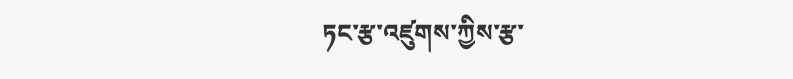ཏང་རྩ་འཛུགས་ཀྱིས་རྩ་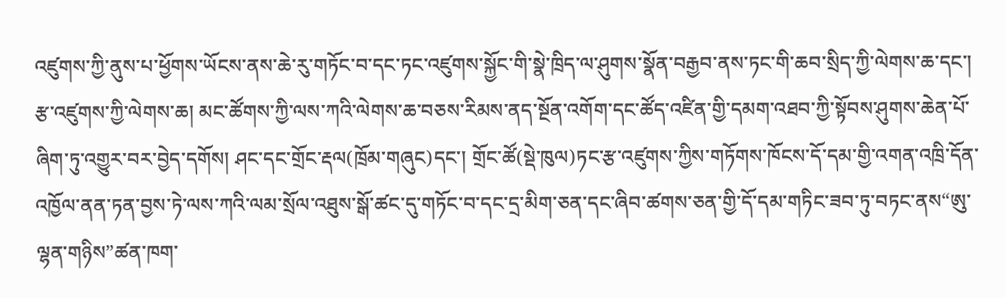འཛུགས་ཀྱི་ནུས་པ་ཕྱོགས་ཡོངས་ནས་ཆེ་རུ་གཏོང་བ་དང་ཏང་འཛུགས་སྐྱོང་གི་སྣེ་ཁྲིད་ལ་ཤུགས་སྣོན་བརྒྱབ་ནས་ཏང་གི་ཆབ་སྲིད་ཀྱི་ལེགས་ཆ་དང་། རྩ་འཛུགས་ཀྱི་ལེགས་ཆ། མང་ཚོགས་ཀྱི་ལས་ཀའི་ལེགས་ཆ་བཅས་རིམས་ནད་སྔོན་འགོག་དང་ཚོད་འཛིན་གྱི་དམག་འཐབ་ཀྱི་སྟོབས་ཤུགས་ཆེན་པོ་ཞིག་ཏུ་འགྱུར་བར་བྱེད་དགོས། ཤང་དང་གྲོང་རྡལ(ཁྲོམ་གཞུང)དང་། གྲོང་ཚོ(སྡེ་ཁུལ)ཏང་རྩ་འཛུགས་ཀྱིས་གཏོགས་ཁོངས་དོ་དམ་གྱི་འགན་འཁྲི་དོན་འཁྱོལ་ནན་ཏན་བྱས་ཏེ་ལས་ཀའི་ལམ་སྲོལ་འཐུས་སྒོ་ཚང་དུ་གཏོང་བ་དང་དྲ་མིག་ཅན་དང་ཞིབ་ཚགས་ཅན་གྱི་དོ་དམ་གཏིང་ཟབ་ཏུ་བཏང་ནས“ཨུ་ལྷན་གཉིས”ཚན་ཁག་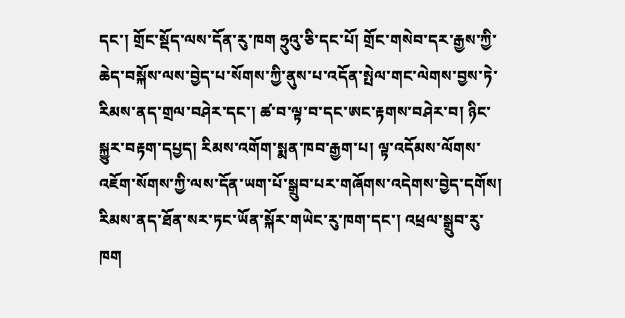དང་། གྲོང་སྡོད་ལས་དོན་རུ་ཁག ཧྲུའུ་ཅི་དང་པོ། གྲོང་གསེབ་དར་རྒྱས་ཀྱི་ཆེད་བསྐོས་ལས་བྱེད་པ་སོགས་ཀྱི་ནུས་པ་འདོན་སྤེལ་གང་ལེགས་བྱས་ཏེ་རིམས་ནད་གྲལ་བཤེར་དང་། ཚ་བ་ལྟ་བ་དང་ཨང་རྟགས་བཤེར་བ། ཉིང་སྐྱུར་བརྟག་དཔྱད། རིམས་འགོག་སྨན་ཁབ་རྒྱག་པ། ལྟ་འདོམས་ལོགས་འཇོག་སོགས་ཀྱི་ལས་དོན་ཡག་པོ་སྒྲུབ་པར་གཞོགས་འདེགས་བྱེད་དགོས། རིམས་ནད་ཐོན་སར་ཏང་ཡོན་སྐོར་གཡེང་རུ་ཁག་དང་། འཕྲལ་སྒྲུབ་རུ་ཁག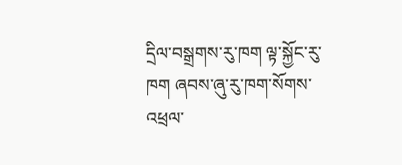དྲིལ་བསྒྲགས་རུ་ཁག ལྟ་སྐྱོང་རུ་ཁག ཞབས་ཞུ་རུ་ཁག་སོགས་འཕྲལ་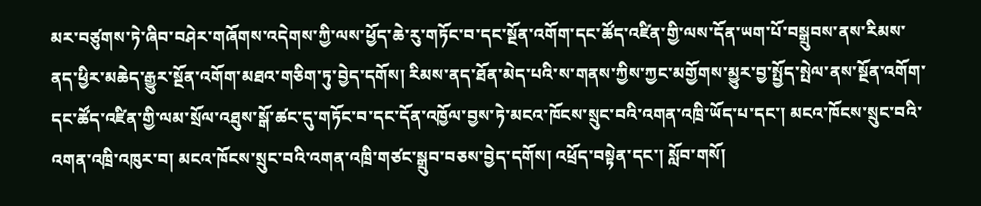མར་བཙུགས་ཏེ་ཞིབ་བཤེར་གཞོགས་འདེགས་ཀྱི་ལས་ཕྱོད་ཆེ་རུ་གཏོང་བ་དང་སྔོན་འགོག་དང་ཚོད་འཛིན་གྱི་ལས་དོན་ཡག་པོ་བསྒྲུབས་ནས་རིམས་ནད་ཕྱིར་མཆེད་རྒྱུར་སྔོན་འགོག་མཐའ་གཅིག་ཏུ་བྱེད་དགོས། རིམས་ནད་ཐོན་མེད་པའི་ས་གནས་ཀྱིས་ཀྱང་མགྱོགས་མྱུར་བྱ་སྤྱོད་སྤེལ་ནས་སྔོན་འགོག་དང་ཚོད་འཛིན་གྱི་ལམ་སྲོལ་འཐུས་སྒོ་ཚང་དུ་གཏོང་བ་དང་དོན་འཁྱོལ་བྱས་ཏེ་མངའ་ཁོངས་སྲུང་བའི་འགན་འཁྲི་ཡོད་པ་དང་། མངའ་ཁོངས་སྲུང་བའི་འགན་འཁྲི་འཁུར་བ། མངའ་ཁོངས་སྲུང་བའི་འགན་འཁྲི་གཙང་སྒྲུབ་བཅས་བྱེད་དགོས། འཕྲོད་བསྟེན་དང་། སློབ་གསོ།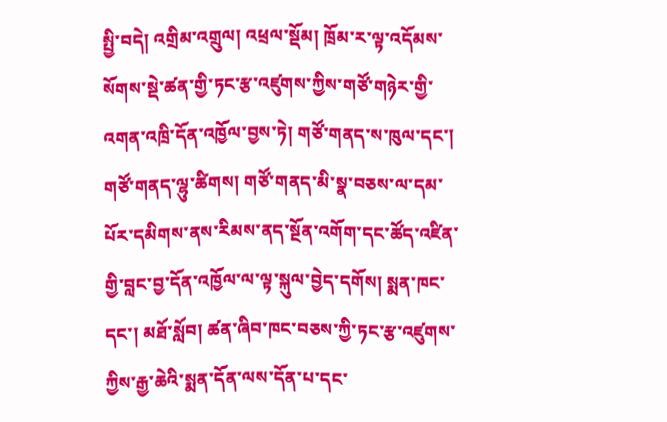སྤྱི་བདེ། འགྲིམ་འགྲུལ། འཕྲལ་སྡོམ། ཁྲོམ་ར་ལྟ་འདོམས་སོགས་སྡེ་ཚན་གྱི་ཏང་རྩ་འཛུགས་ཀྱིས་གཙོ་གཉེར་གྱི་འགན་འཁྲི་དོན་འཁྱོལ་བྱས་ཏེ། གཙོ་གནད་ས་ཁུལ་དང་། གཙོ་གནད་ལྷུ་ཚིགས། གཙོ་གནད་མི་སྣ་བཅས་ལ་དམ་པོར་དམིགས་ནས་རིམས་ནད་སྔོན་འགོག་དང་ཚོད་འཛིན་གྱི་བླང་བྱ་དོན་འཁྱོལ་ལ་ལྟ་སྐུལ་བྱེད་དགོས། སྨན་ཁང་དང་། མཐོ་སློབ། ཚན་ཞིབ་ཁང་བཅས་ཀྱི་ཏང་རྩ་འཛུགས་ཀྱིས་རྒྱ་ཆེའི་སྨན་དོན་ལས་དོན་པ་དང་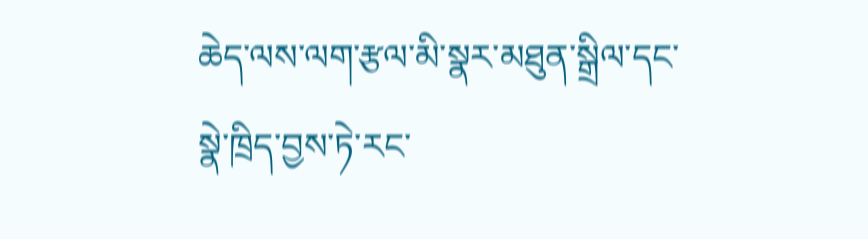ཆེད་ལས་ལག་རྩལ་མི་སྣར་མཐུན་སྒྲིལ་དང་སྣེ་ཁྲིད་བྱས་ཏེ་རང་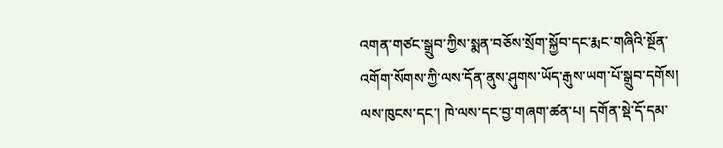འགན་གཙང་སྒྲུབ་ཀྱིས་སྨན་བཅོས་སྲོག་སྐྱོབ་དང་རྨང་གཞིའི་སྔོན་འགོག་སོགས་ཀྱི་ལས་དོན་ནུས་ཤུགས་ཡོད་རྒུས་ཡག་པོ་སྒྲུབ་དགོས། ལས་ཁུངས་དང་། ཁེ་ལས་དང་བྱ་གཞག་ཚན་པ། དགོན་སྡེ་དོ་དམ་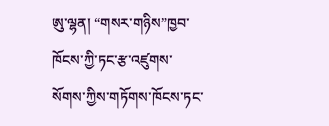ཨུ་ལྷན། “གསར་གཉིས”ཁྱབ་ཁོངས་ཀྱི་ཏང་རྩ་འཛུགས་སོགས་ཀྱིས་གཏོགས་ཁོངས་ཏང་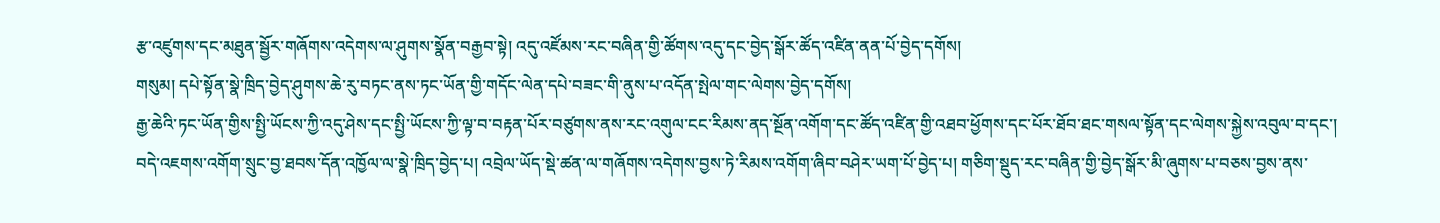རྩ་འཛུགས་དང་མཐུན་སྦྱོར་གཞོགས་འདེགས་ལ་ཤུགས་སྣོན་བརྒྱབ་སྟེ། འདུ་འཛོམས་རང་བཞིན་གྱི་ཚོགས་འདུ་དང་བྱེད་སྒོར་ཚོད་འཛིན་ནན་པོ་བྱེད་དགོས།
གསུམ། དཔེ་སྟོན་སྣེ་ཁྲིད་བྱེད་ཤུགས་ཆེ་རུ་བཏང་ནས་ཏང་ཡོན་གྱི་གདོང་ལེན་དཔེ་བཟང་གི་ནུས་པ་འདོན་སྤེལ་གང་ལེགས་བྱེད་དགོས།
རྒྱ་ཆེའི་ཏང་ཡོན་གྱིས་སྤྱི་ཡོངས་ཀྱི་འདུ་ཤེས་དང་སྤྱི་ཡོངས་ཀྱི་ལྟ་བ་བརྟན་པོར་བཙུགས་ནས་རང་འགུལ་ངང་རིམས་ནད་སྔོན་འགོག་དང་ཚོད་འཛིན་གྱི་འཐབ་ཕྱོགས་དང་པོར་ཐོབ་ཐང་གསལ་སྟོན་དང་ལེགས་སྐྱེས་འབུལ་བ་དང་། བདེ་འཇགས་འགོག་སྲུང་བྱ་ཐབས་དོན་འཁྱོལ་ལ་སྣེ་ཁྲིད་བྱེད་པ། འབྲེལ་ཡོད་སྡེ་ཚན་ལ་གཞོགས་འདེགས་བྱས་ཏེ་རིམས་འགོག་ཞིབ་བཤེར་ཡག་པོ་བྱེད་པ། གཅིག་སྡུད་རང་བཞིན་གྱི་བྱེད་སྒོར་མི་ཞུགས་པ་བཅས་བྱས་ནས་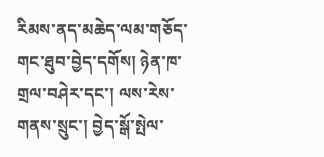རིམས་ནད་མཆེད་ལམ་གཅོད་གང་ཐུབ་བྱེད་དགོས། ཉེན་ཁ་གྲལ་བཤེར་དང་། ལས་རེས་གནས་སྲུང་། བྱེད་སྒོ་སྤེལ་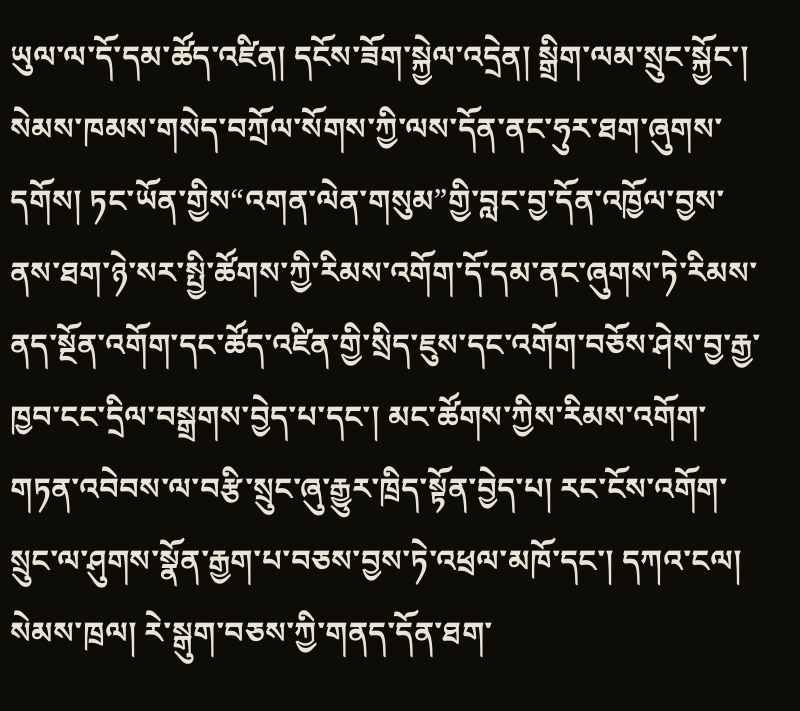ཡུལ་ལ་དོ་དམ་ཚོད་འཛིན། དངོས་ཟོག་སྐྱེལ་འདྲེན། སྒྲིག་ལམ་སྲུང་སྐྱོང་། སེམས་ཁམས་གསེད་བཀྲོལ་སོགས་ཀྱི་ལས་དོན་ནང་ཧུར་ཐག་ཞུགས་དགོས། ཏང་ཡོན་གྱིས“འགན་ལེན་གསུམ”གྱི་བླང་བྱ་དོན་འཁྱོལ་བྱས་ནས་ཐག་ཉེ་སར་སྤྱི་ཚོགས་ཀྱི་རིམས་འགོག་དོ་དམ་ནང་ཞུགས་ཏེ་རིམས་ནད་སྔོན་འགོག་དང་ཚོད་འཛིན་གྱི་སྲིད་ཇུས་དང་འགོག་བཅོས་ཤེས་བྱ་རྒྱ་ཁྱབ་ངང་དྲིལ་བསྒྲགས་བྱེད་པ་དང་། མང་ཚོགས་ཀྱིས་རིམས་འགོག་གཏན་འབེབས་ལ་བརྩི་སྲུང་ཞུ་རྒྱུར་ཁྲིད་སྟོན་བྱེད་པ། རང་ངོས་འགོག་སྲུང་ལ་ཤུགས་སྣོན་རྒྱག་པ་བཅས་བྱས་ཏེ་འཕྲལ་མཁོ་དང་། དཀའ་ངལ། སེམས་ཁྲལ། རེ་སྒུག་བཅས་ཀྱི་གནད་དོན་ཐག་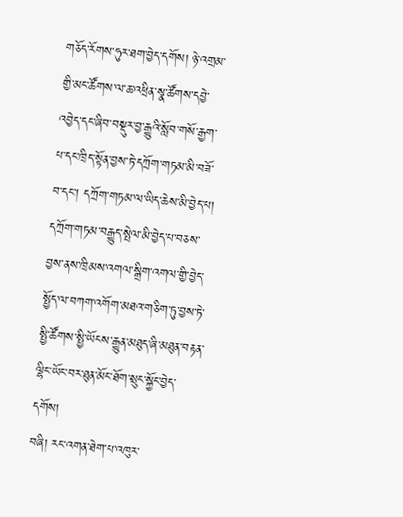གཅོད་རོགས་ཧུར་ཐག་བྱེད་དགོས། ཉེ་འགྲམ་གྱི་མང་ཚོགས་ལ་ཆ་འཕྲིན་སྣ་ཚོགས་དབྱེ་འབྱེད་དང་ཞིབ་བསྡུར་བྱ་རྒྱུའི་སློབ་གསོ་རྒྱག་པ་དང་ཁྲིད་སྟོན་བྱས་ཏེ་དཀྲོག་གཏམ་མི་བཟོ་བ་དང་། དཀྲོག་གཏམ་ལ་ཡིད་ཆེས་མི་བྱེད་པ། དཀྲོག་གཏམ་བརྒྱུད་སྤེལ་མི་བྱེད་པ་བཅས་བྱས་ནས་ཁྲིམས་འགལ་སྒྲིག་འགལ་གྱི་བྱེད་སྤྱོད་ལ་བཀག་འགོག་མཐའ་གཅིག་ཏུ་བྱས་ཏེ་སྤྱི་ཚོགས་སྤྱི་ཡོངས་རྒྱུན་མཐུད་ཞི་མཐུན་བརྟན་ལྷིང་ཡོང་བར་ཐུན་མོང་ཐོག་སྲུང་སྐྱོང་བྱེད་དགོས།
བཞི། རང་འགན་ཐེག་པ་འཁུར་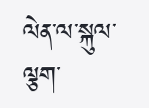ལེན་ལ་སྐུལ་ལྕག་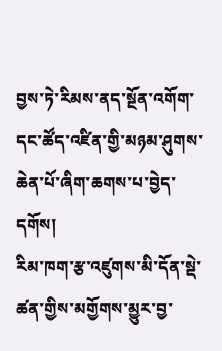བྱས་ཏེ་རིམས་ནད་སྔོན་འགོག་དང་ཚོད་འཛིན་གྱི་མཉམ་ཤུགས་ཆེན་པོ་ཞིག་ཆགས་པ་བྱེད་དགོས།
རིམ་ཁག་རྩ་འཛུགས་མི་དོན་སྡེ་ཚན་གྱིས་མགྱོགས་མྱུར་བྱ་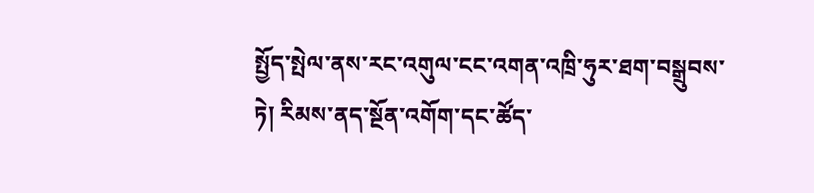སྤྱོད་སྤེལ་ནས་རང་འགུལ་ངང་འགན་འཁྲི་ཧུར་ཐག་བསྒྲུབས་ཏེ། རིམས་ནད་སྔོན་འགོག་དང་ཚོད་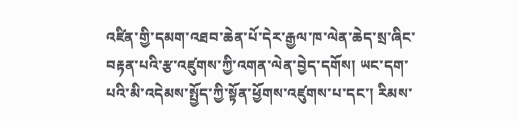འཛིན་གྱི་དམག་འཐབ་ཆེན་པོ་དེར་རྒྱལ་ཁ་ལེན་ཆེད་སྲ་ཞིང་བརྟན་པའི་རྩ་འཛུགས་ཀྱི་འགན་ལེན་བྱེད་དགོས། ཡང་དག་པའི་མི་འདེམས་སྤྱོད་ཀྱི་སྟོན་ཕྱོགས་འཛུགས་པ་དང་། རིམས་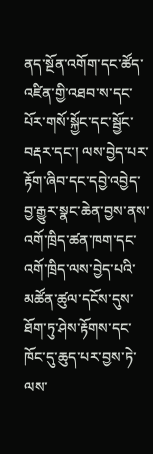ནད་སྔོན་འགོག་དང་ཚོད་འཛིན་གྱི་འཐབ་ས་དང་པོར་གསོ་སྐྱོང་དང་སྦྱོང་བརྡར་དང་། ལས་བྱེད་པར་རྟོག་ཞིབ་དང་དབྱེ་འབྱེད་བྱ་རྒྱུར་སྣང་ཆེན་བྱས་ནས་འགོ་ཁྲིད་ཚན་ཁག་དང་འགོ་ཁྲིད་ལས་བྱེད་པའི་མཚོན་ཚུལ་དངོས་དུས་ཐོག་ཏུ་ཤེས་རྟོགས་དང་ཁོང་དུ་ཆུད་པར་བྱས་ཏེ་ལས་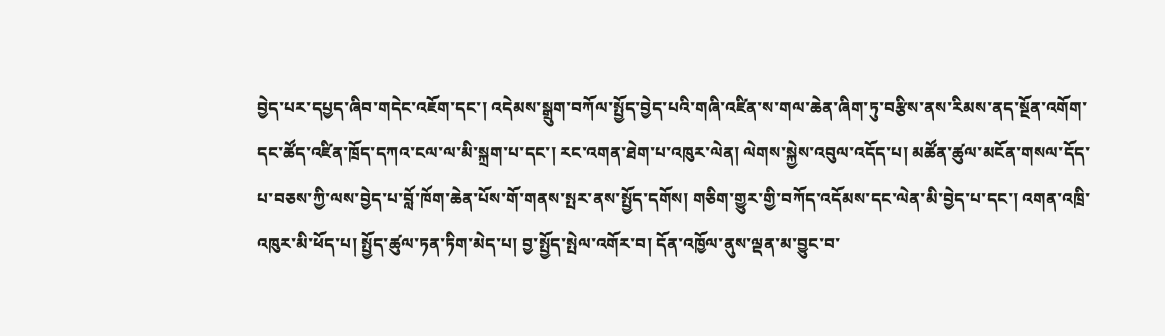བྱེད་པར་དཔྱད་ཞིབ་གདེང་འཇོག་དང་། འདེམས་སྒྲུག་བཀོལ་སྤྱོད་བྱེད་པའི་གཞི་འཛིན་ས་གལ་ཆེན་ཞིག་ཏུ་བརྩིས་ནས་རིམས་ནད་སྔོན་འགོག་དང་ཚོད་འཛིན་ཁྲོད་དཀའ་ངལ་ལ་མི་སྐྲག་པ་དང་། རང་འགན་ཐེག་པ་འཁུར་ལེན། ལེགས་སྐྱེས་འབུལ་འདོད་པ། མཚོན་ཚུལ་མངོན་གསལ་དོད་པ་བཅས་ཀྱི་ལས་བྱེད་པ་བློ་ཁོག་ཆེན་པོས་གོ་གནས་སྤར་ནས་སྤྱོད་དགོས། གཅིག་གྱུར་གྱི་བཀོད་འདོམས་དང་ལེན་མི་བྱེད་པ་དང་། འགན་འཁྲི་འཁུར་མི་ཕོད་པ། སྤྱོད་ཚུལ་ཏན་ཏིག་མེད་པ། བྱ་སྤྱོད་སྤེལ་འགོར་བ། དོན་འཁྱོལ་ནུས་ལྡན་མ་བྱུང་བ་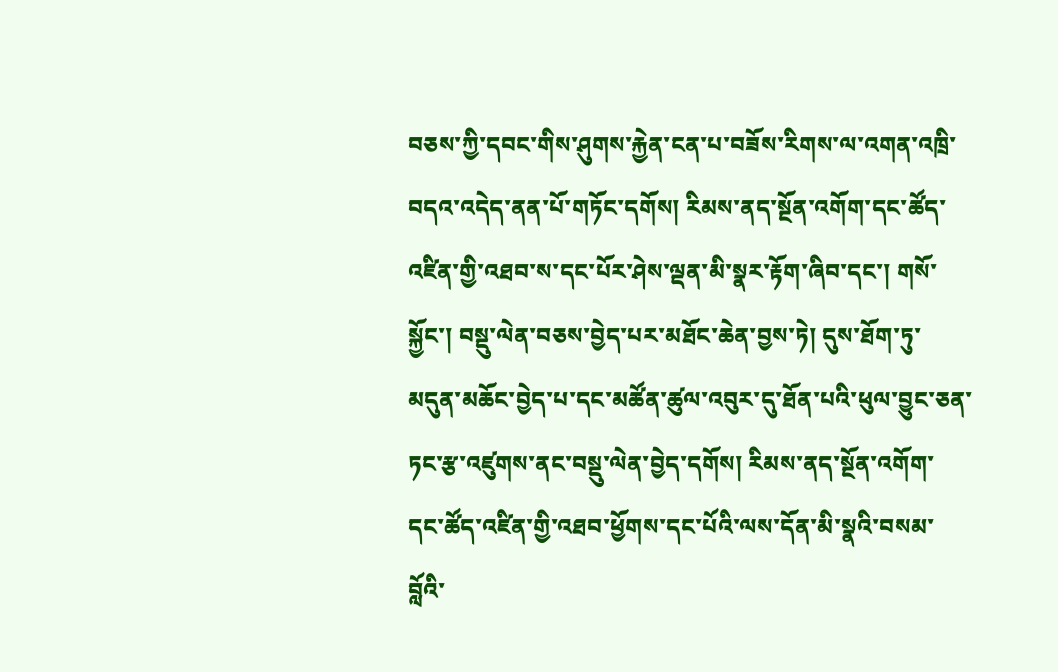བཅས་ཀྱི་དབང་གིས་ཤུགས་རྐྱེན་ངན་པ་བཟོས་རིགས་ལ་འགན་འཁྲི་བདའ་འདེད་ནན་པོ་གཏོང་དགོས། རིམས་ནད་སྔོན་འགོག་དང་ཚོད་འཛིན་གྱི་འཐབ་ས་དང་པོར་ཤེས་ལྡན་མི་སྣར་རྟོག་ཞིབ་དང་། གསོ་སྐྱོང་། བསྡུ་ལེན་བཅས་བྱེད་པར་མཐོང་ཆེན་བྱས་ཏེ། དུས་ཐོག་ཏུ་མདུན་མཆོང་བྱེད་པ་དང་མཚོན་ཚུལ་འབུར་དུ་ཐོན་པའི་ཕུལ་བྱུང་ཅན་ཏང་རྩ་འཛུགས་ནང་བསྡུ་ལེན་བྱེད་དགོས། རིམས་ནད་སྔོན་འགོག་དང་ཚོད་འཛིན་གྱི་འཐབ་ཕྱོགས་དང་པོའི་ལས་དོན་མི་སྣའི་བསམ་བློའི་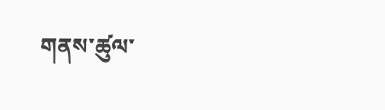གནས་ཚུལ་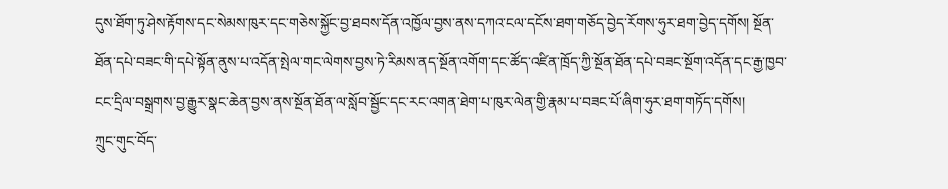དུས་ཐོག་ཏུ་ཤེས་རྟོགས་དང་སེམས་ཁུར་དང་གཅེས་སྐྱོང་བྱ་ཐབས་དོན་འཁྱོལ་བྱས་ནས་དཀའ་ངལ་དངོས་ཐག་གཅོད་བྱེད་རོགས་ཧུར་ཐག་བྱེད་དགོས། སྔོན་ཐོན་དཔེ་བཟང་གི་དཔེ་སྟོན་ནུས་པ་འདོན་སྤེལ་གང་ལེགས་བྱས་ཏེ་རིམས་ནད་སྔོན་འགོག་དང་ཚོད་འཛིན་ཁྲོད་ཀྱི་སྔོན་ཐོན་དཔེ་བཟང་སྔོག་འདོན་དང་རྒྱ་ཁྱབ་ངང་དྲིལ་བསྒྲགས་བྱ་རྒྱུར་སྣང་ཆེན་བྱས་ནས་སྔོན་ཐོན་ལ་སློབ་སྦྱོང་དང་རང་འགན་ཐེག་པ་ཁུར་ལེན་གྱི་རྣམ་པ་བཟང་པོ་ཞིག་ཧུར་ཐག་གཏོད་དགོས།
ཀྲུང་གུང་བོད་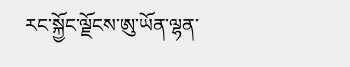རང་སྐྱོང་ལྗོངས་ཨུ་ཡོན་ལྷན་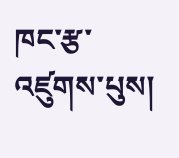ཁང་རྩ་འཛུགས་པུས།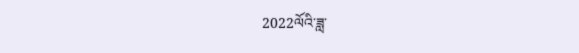2022ལོའི་ཟླ་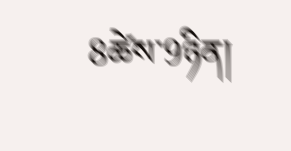8ཚེས་9ཉིན།